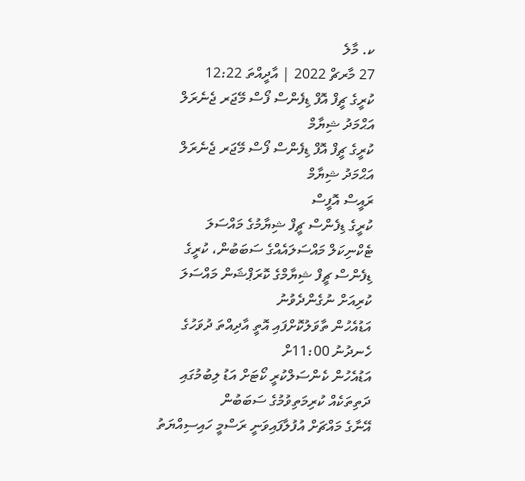ކ. މާލެ
27 މާރޗް 2022 | އާދީއްތަ 12:22
ކުރީގެ ޗީފް އޮފް ޑިފެންސް ފޯސް މޭޖަރ ޖެނެރަލް އަޙްމަދު ޝިޔާމް
ކުރީގެ ޗީފް އޮފް ޑިފެންސް ފޯސް މޭޖަރ ޖެނެރަލް އަޙްމަދު ޝިޔާމް
ރައީސް އޮފީސް
ކުރީގެ ޑިފެންސް ޗީފް ޝިޔާމުގެ މައްސަލަ
ޓެކްނިކަލް މައްސަލައެއްގެ ސަބަބުން، ކުރީގެ ޑިފެންސް ޗީފް ޝިޔާމްގެ ކޮރަޕްޝަން މައްސަލަ ކުރިއަށް ނުގެންދެވުނު
އަޑުއެހުން ތާވަލުކޮށްފައި އޮތީ އާދިއްތަ ދުވަހުގެ ހެނދުނު 11:00ށް
އަޑުއެހުން ކެންސަލްކުރީ ކޯޓަށް އަޑު ލިބުމުގައި ދަތިތަކެއް ކުރިމަތިވުމުގެ ސަބަބުން
އޭނާގެ މައްޗަށް އުފުލާފައިވަނީ ރަސްމީ ހައިސިއްޔަތު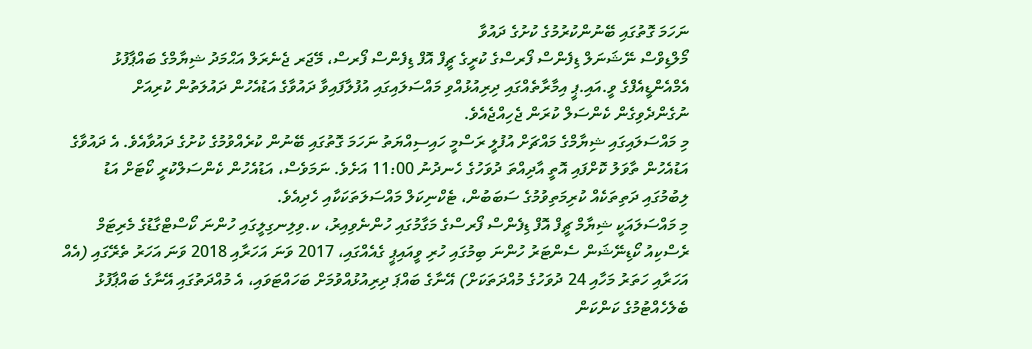ނަހަމަ ގޮތުގައި ބޭނުންކުރުމުގެ ކުށުގެ ދައުވާ
މޯލްޑިވްސް ނޭޝަނަލް ޑިފެންސް ފޯރސްގެ ކުރީގެ ޗީފް އޮފް ޑިފެންސް ފޯރސް، މޭޖަރ ޖެނެރަލް އަޙްމަދު ޝިޔާމްގެ ބައްޕާފުޅު އެމްއެންޑީއެފްގެ ވީ.އައި.ޕީ އިމާރާތެއްގައި ދިރިއުޅުއްވި މައްސަލައިގައި އުފުލާފައިވާ ދައުވާގެ އަޑުއެހުން ދައުލަތުން ކުރިއަށް ނުގެންދެވިގެން ކެންސަލް ކުރަން ޖެހިއްޖެއެވެ.
މި މައްސަލައިގައި ޝިޔާމްގެ މައްޗަށް އުފުލީ ރަސްމީ ހައިސިއްޔަތު ނަހަމަ ގޮތުގައި ބޭނުން ކުރެއްވުމުގެ ކުށުގެ ދައުވާއެވެ. އެ ދައުވާގެ އަޑުއެހުން ތާވަލު ކޮށްފައި އޮތީ އާދިއްތަ ދުވަހުގެ ހެނދުނު 11:00 އަށެވެ. ނަމަވެސް، އަޑުއެހުން ކެންސަލްކުރީ ކޯޓަށް އަޑު ލިބުމުގައި ދަތިތަކެއް ކުރިމަތިވުމުގެ ސަބަބުން، ޓެކްނިކަލް މައްސަލަތަކަކާއި ހެދިއެވެ.
މި މައްސަލައަކީ ޝިޔާމް ޗީފް އޮފް ޑިފެންސް ފޯރސްގެ މަގާމުގައި ހުންނެވިއިރު، ކ.ވިލިނގިލީގައި ހުންނަ ކޯސްޓްގާޑުގެ މެރިޓަމް ރެސްކިއު ކޯޑިނޭޝަން ސެންޓަރު ހުންނަ ބިމުގައި ހުރި ވީއައިޕީ ގެއެއްގައި، 2017 ވަނަ އަހަރާއި 2018 ވަނަ އަހަރު ތެރޭގައި (އެއް އަހަރާއި ހަތަރު މަހާއި 24 ދުވަހުގެ މުއްދަތަކަށް) އޭނާގެ ބައްޕަ ދިރިއުޅުއްވުމަށް ބަހައްޓަވައި، އެ މުއްދަތުގައި އޭނާގެ ބައްޕާފުޅު ބެލެހެއްޓުމުގެ ކަންކަން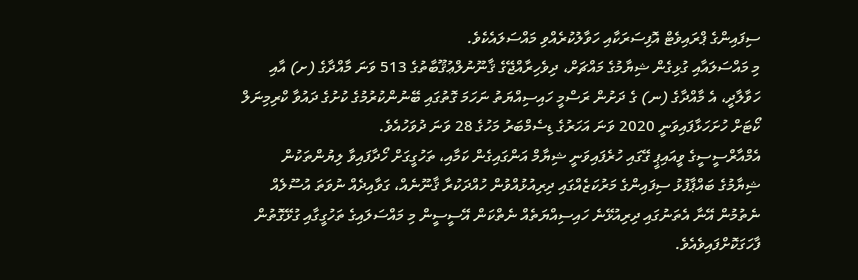ސިފައިންގެ ޕްރައިވެޓް އޮފިސަރަކާއި ހަވާލުކުރެއްވި މައްސަލައެކެވެ.
މި މައްސަލައާއި ގުޅިގެން ޝިޔާމުގެ މައްޗަށް، ދިވެހިރާއްޖޭގެ ޤާނޫނުލްޢުޤޫބާތުގެ 513 ވަނަ މާއްދާގެ (ށ) އާއި ހަވާލާދީ، އެ މާއްދާގެ (ނ) ގެ ދަށުން ރަސްމީ ހައިސިއްޔަތު ނަހަމަ ގޮތުގައި ބޭނުންކުރުމުގެ ކުށުގެ ދައުވާ ކްރިމިނަލް ކޯޓަށް ހުށަހަޅާފައިވަނީ 2020 ވަނަ އަހަރުގެ ޑިސެމްބަރު މަހުގެ 28 ވަނަ ދުވަހުއެވެ.
އެމްއާރްސީސީގެ ވީއައިޕީ ގޭގައި ހުރެފައިވަނީ ޝިޔާމް އަންގައިގެން ކަމާއި، ތަހުގީގަށް ހޯދާފައިވާ ލިޔުންތަކުން ޝިޔާމުގެ ބައްޕާފުޅު ސިފައިންގެ މަރުކަޒެއްގައި ދިރިއުޅުއްވުން ހުއްދަކުރާ ޤާނޫނެއް، ގަވާއިދެއް ނުވަތަ އުސޫލެއް ނެތުމުން އޭނާ އެތަނުގައި ދިރިއުޅޭނެ ހައިސިއްޔަތެއް ނެތްކަން އޭސީސީން މި މައްސަލައިގެ ތަހުގީގާއި ގުޅޭގޮތުން ފާހަގަކޮށްފައިވެއެވެ.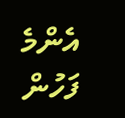އެންމެ ފަހުން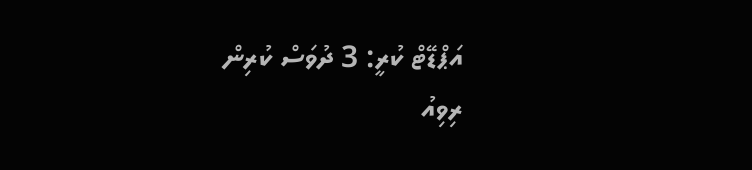އަޕްޑޭޓް ކުރީ: 3 ދުވަސް ކުރިން
ރިވިއު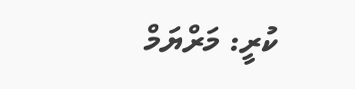ކުރީ: މަރްޔަމް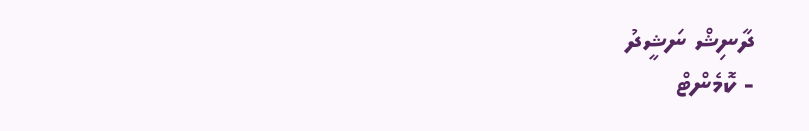ދާނިޝް ނަޝީދު
- ކޮމެންޓް